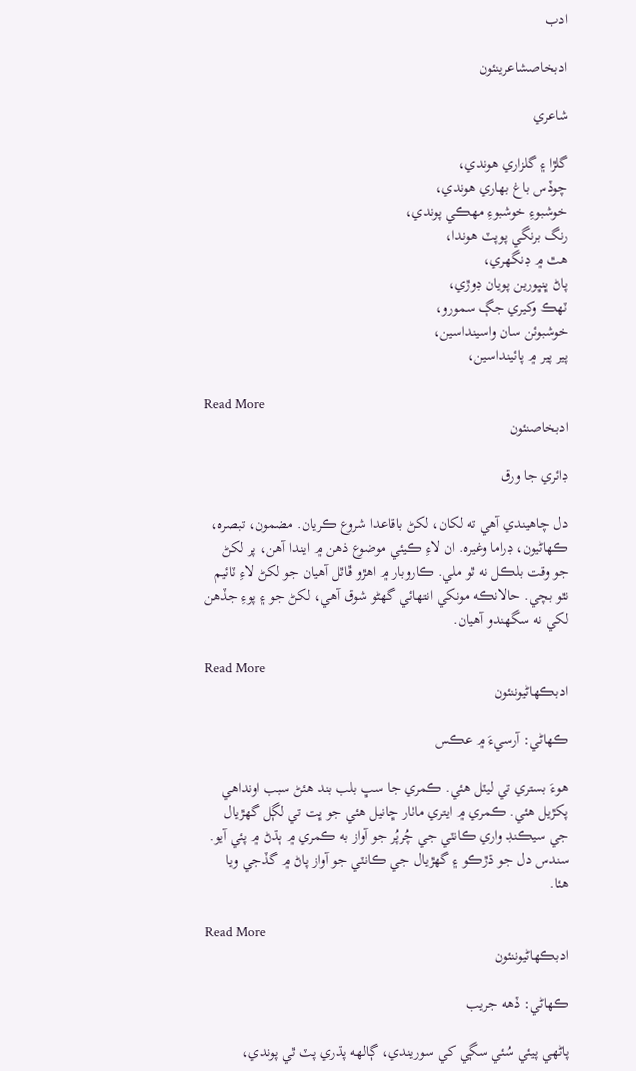ادب

ادبخاصشاعرينئون

شاعري

گلڙا ۽ گلزاري هوندي،
چوڏس باغ بهاري هوندي،
خوشبوءِ خوشبوءِ مهڪي پوندي،
رنگ برنگي پوپٽ هوندا،
هٿ ۾ ڊنگهري،
پاڻ ڀنڀورين پويان ڊوڙي،
ٽهڪ وکيري جڳ سمورو،
خوشبوئن سان واسينداسين،
پير پير ۾ پائينداسين،

Read More
ادبخاصنئون

ڊائري جا ورق

دل چاهيندي آهي ته لکان، لکڻ باقاعدا شروع ڪريان. مضمون، تبصره، ڪهاڻيون، ڊراما وغيره. ان لاءِ ڪيئي موضوع ذهن ۾ ايندا آهن، پر لکڻ جو وقت بلڪل نه ٿو ملي. ڪاروبار ۾ اهڙو ڦاٿل آهيان جو لکڻ لاءِ ٽائيم نٿو بچي. حالانڪه مونکي انتهائي گهڻو شوق آهي، لکڻ جو ۽ پوءِ جڏهن لکي نه سگهندو آهيان.

Read More
ادبڪهاڻيوننئون

ڪهاڻي: آرسيءَ ۾ عڪس

هوءَ بستري تي ليٽل ھئي. ڪمري جا سڀ بلب بند ھئڻ سبب اونداهي پکڙيل ھئي. ڪمري ۾ ايتري ماٺار ڇانيل هئي جو ڀت تي لڳل گهڙيال جي سيڪنڊ واري ڪانٽي جي چُرپُر جو آواز به ڪمري ۾ ٻڌڻ ۾ پئي آيو. سندس دل جو ڌڙڪو ۽ گهڙيال جي ڪانٽي جو آواز پاڻ ۾ گڏجي ويا هئا.

Read More
ادبڪهاڻيوننئون

ڪهاڻي: ڏهه جريب

پاڻهي پيئي سُئي سڳي کي سوريندي، ڳالهه پڌري پٽ ٿي پوندي،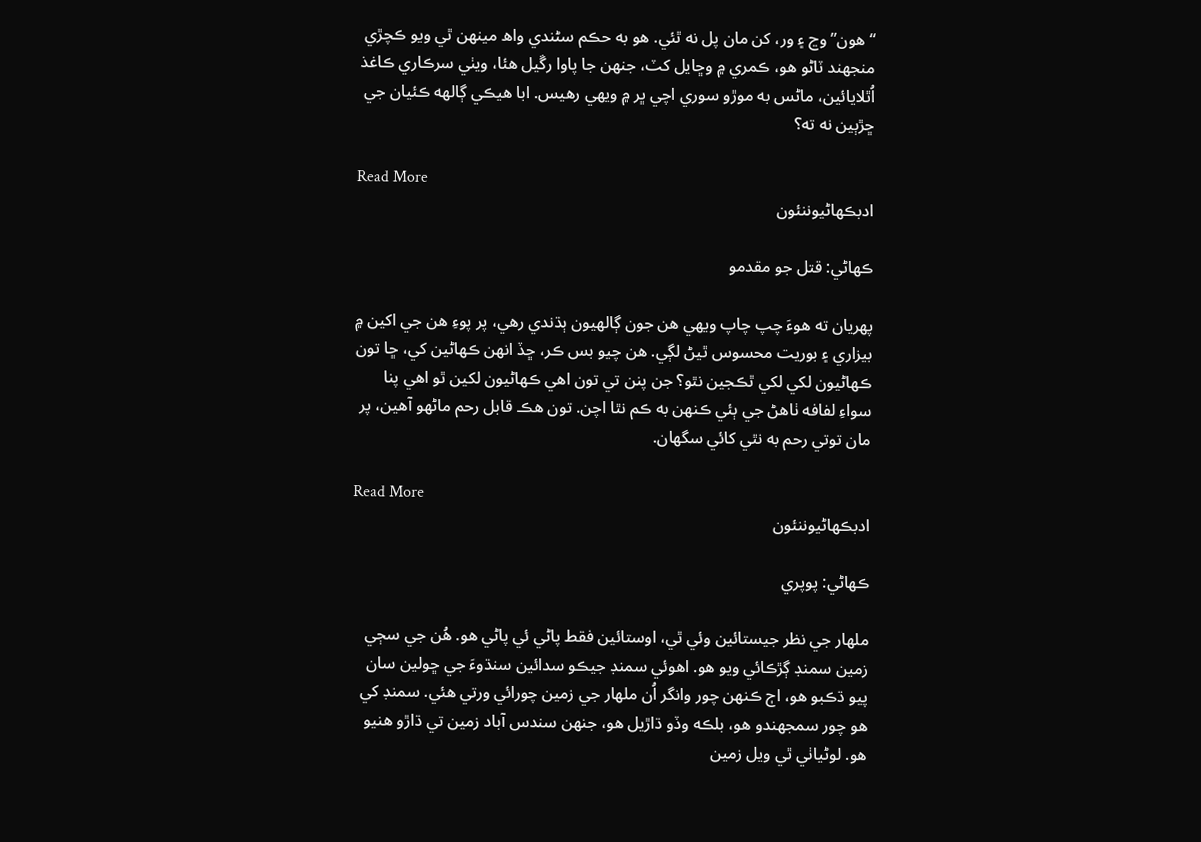“هون” وڃ ۽ ور، کن مان پل نه ٿئي. هو به حڪم سڻندي واھ مينھن ٿي ويو ڪچڙي منجهند ٽاڻو ھو، ڪمري ۾ وڇايل کٽ، جنهن جا پاوا رڱيل ھئا، ويٺي سرڪاري ڪاغذ اُٿلايائين، ماڻس به موڙو سوري اچي ڀر ۾ ويهي رهيس. ابا ھيڪي ڳالھه ڪئيان جي ڇڙٻين نه ته؟

Read More
ادبڪهاڻيوننئون

ڪهاڻي: قتل جو مقدمو

پهريان ته هوءَ چپ چاپ ويهي هن جون ڳالهيون ٻڌندي رهي، پر پوءِ هن جي اکين ۾ بيزاري ۽ بوريت محسوس ٿيڻ لڳي. هن چيو بس ڪر، ڇڏ انهن ڪهاڻين کي، ڇا تون ڪهاڻيون لکي لکي ٿڪجين نٿو؟ جن پنن تي تون اهي ڪهاڻيون لکين ٿو اهي پنا سواءِ لفافه ٺاهڻ جي ٻئي ڪنهن به ڪم نٿا اچن. تون هڪ قابل رحم ماڻهو آهين، پر مان توتي رحم به نٿي کائي سگهان.

Read More
ادبڪهاڻيوننئون

ڪهاڻي: پوپري

ملهار جي نظر جيستائين وئي ٿي، اوستائين فقط پاڻي ئي پاڻي هو. هُن جي سڄي زمين سمنڊ ڳڙڪائي ويو هو. اهوئي سمنڊ جيڪو سدائين سنڌوءَ جي ڇولين سان پيو ڌڪبو هو، اڄ ڪنهن چور وانگر اُن ملهار جي زمين چورائي ورتي هئي. سمنڊ کي هو چور سمجهندو هو، بلڪه وڏو ڌاڙيل هو، جنهن سندس آباد زمين تي ڌاڙو هنيو هو. لوڻياٺي ٿي ويل زمين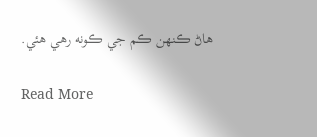هاڻ ڪنهن ڪم جي ڪونه رهي هئي.

Read More